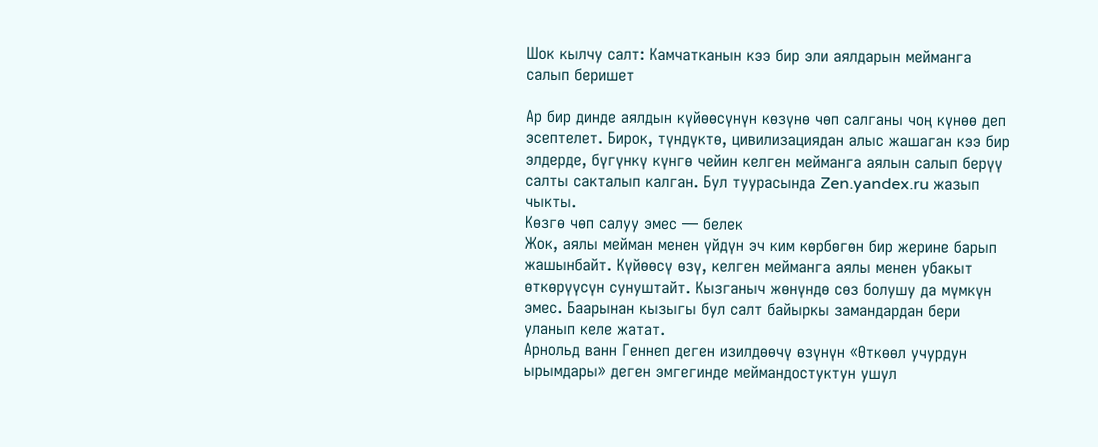Шок кылчу салт: Камчатканын кээ бир эли аялдарын мейманга салып беришет

Ар бир динде аялдын күйөөсүнүн көзүнө чөп салганы чоң күнөө деп эсептелет. Бирок, түндүктө, цивилизациядан алыс жашаган кээ бир элдерде, бүгүнкү күнгө чейин келген мейманга аялын салып берүү салты сакталып калган. Бул туурасында Zen.yandex.ru жазып чыкты.
Көзгө чөп салуу эмес — белек
Жок, аялы мейман менен үйдүн эч ким көрбөгөн бир жерине барып жашынбайт. Күйөөсү өзү, келген мейманга аялы менен убакыт өткөрүүсүн сунуштайт. Кызганыч жөнүндө сөз болушу да мүмкүн эмес. Баарынан кызыгы бул салт байыркы замандардан бери уланып келе жатат.
Арнольд ванн Геннеп деген изилдөөчү өзүнүн «Өткөөл учурдун ырымдары» деген эмгегинде меймандостуктун ушул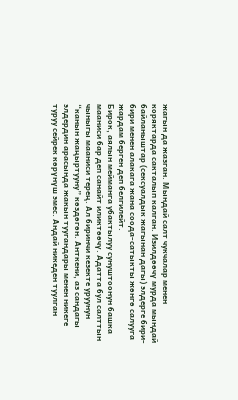жагын да жазган. Мындай салт чукчалар менен коряктарда сакталып калган. Изилдөөчү мурда мындай байланыштар (сексуалдык жагынан дагы) элдерге бири-бири менен алакага жана соода-сатыкты жөнгө салууга жардам берген деп белгилейт.
Бирок, аялын мейманга убактылуу сунуштоонун башка мааниси бар деп санайт иликтөөчү. Адатта бул салттын чыныгы мааниси терең. Ал биринчи кезекте уруунун “канын жаңыртууну” көздөгөн. Анткени, аз сандагы элдердин арасында жакын туугандары менен никеге туруу сейрек көрүнүш эмес. Андай никеден туулган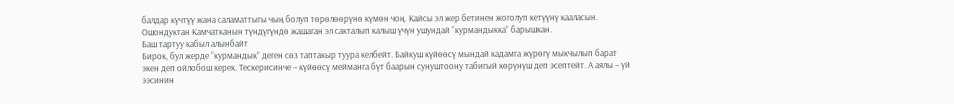балдар күчтүү жана саламаттыгы чың болуп төрөлөөрүнө күмөн чоң. Кайсы эл жер бетинен жоголуп кетүүнү кааласын. Ошондуктан Камчатканын түндүгүндө жашаган эл сакталып калыш үчүн ушундай “курмандыкка” барышкан.
Баш тартуу кабыл алынбайт
Бирок, бул жерде “курмандык” деген сөз таптакыр туура келбейт. Байкуш күйөөсү мындай кадамга жүрөгү мыкчылып барат экен деп ойлобош керек. Тескерисинче – күйөөсү мейманга бүт баарын сунуштоону табигый көрүнүш деп эсептейт. А аялы – үй ээсинин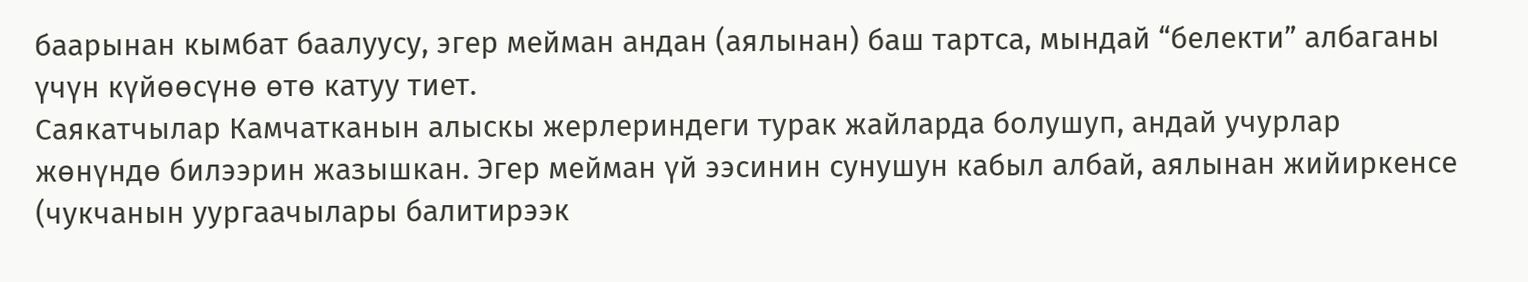баарынан кымбат баалуусу, эгер мейман андан (аялынан) баш тартса, мындай “белекти” албаганы үчүн күйөөсүнө өтө катуу тиет.
Саякатчылар Камчатканын алыскы жерлериндеги турак жайларда болушуп, андай учурлар жөнүндө билээрин жазышкан. Эгер мейман үй ээсинин сунушун кабыл албай, аялынан жийиркенсе (чукчанын уургаачылары балитирээк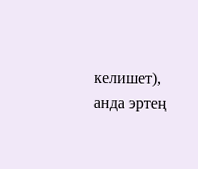келишет), анда эртең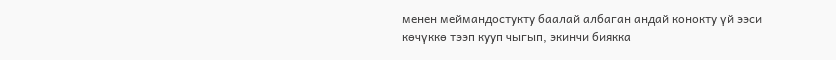менен меймандостукту баалай албаган андай конокту үй ээси көчүккө тээп кууп чыгып, экинчи биякка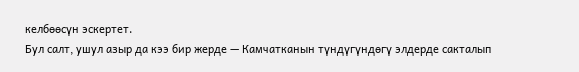келбөөсүн эскертет.
Бул салт, ушул азыр да кээ бир жерде — Камчатканын түндүгүндөгү элдерде сакталып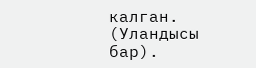калган.
(Уландысы бар).